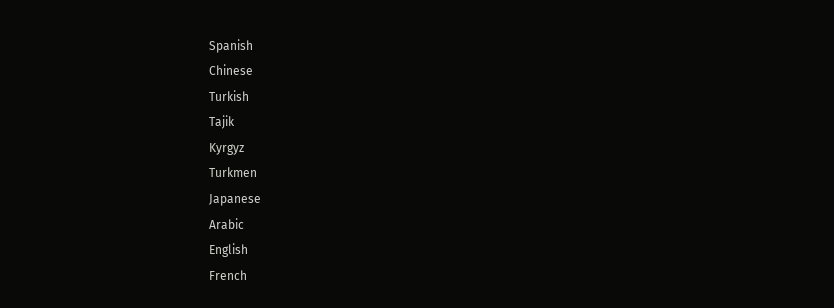Spanish
Chinese
Turkish
Tajik
Kyrgyz
Turkmen
Japanese
Arabic
English
French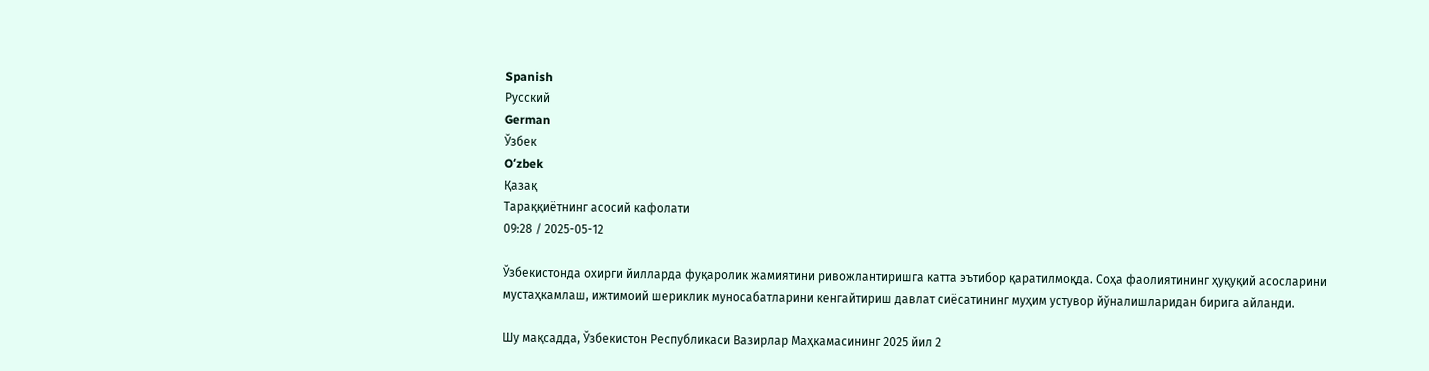Spanish
Русский
German
Ўзбек
Oʻzbek
Қазақ
Тараққиётнинг асосий кафолати
09:28 / 2025-05-12

Ўзбекистонда охирги йилларда фуқаролик жамиятини ривожлантиришга катта эътибор қаратилмоқда. Соҳа фаолиятининг ҳуқуқий асосларини мустаҳкамлаш, ижтимоий шериклик муносабатларини кенгайтириш давлат сиёсатининг муҳим устувор йўналишларидан бирига айланди.

Шу мақсадда, Ўзбекистон Республикаси Вазирлар Маҳкамасининг 2025 йил 2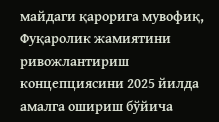майдаги қарорига мувофиқ, Фуқаролик жамиятини ривожлантириш концепциясини 2025 йилда амалга ошириш бўйича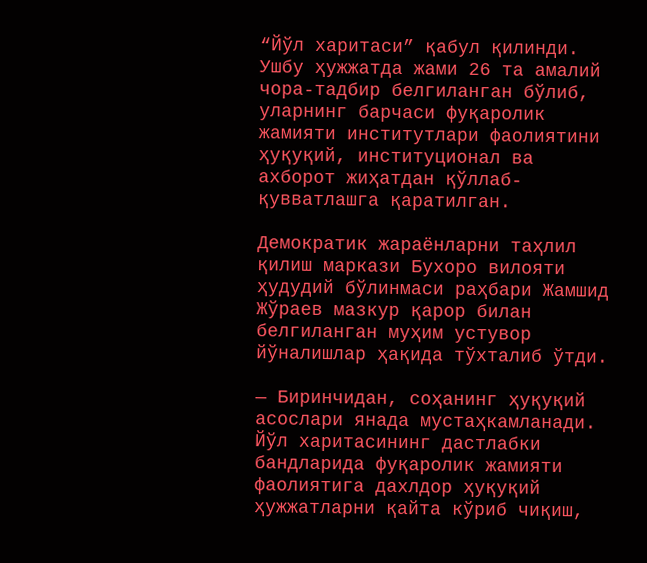“Йўл харитаси” қабул қилинди. Ушбу ҳужжатда жами 26 та амалий чора-тадбир белгиланган бўлиб, уларнинг барчаси фуқаролик жамияти институтлари фаолиятини ҳуқуқий, институционал ва ахборот жиҳатдан қўллаб-қувватлашга қаратилган.

Демократик жараёнларни таҳлил қилиш маркази Бухоро вилояти ҳудудий бўлинмаси раҳбари Жамшид Жўраев мазкур қарор билан белгиланган муҳим устувор йўналишлар ҳақида тўхталиб ўтди.

— Биринчидан, соҳанинг ҳуқуқий асослари янада мустаҳкамланади. Йўл харитасининг дастлабки бандларида фуқаролик жамияти фаолиятига дахлдор ҳуқуқий ҳужжатларни қайта кўриб чиқиш,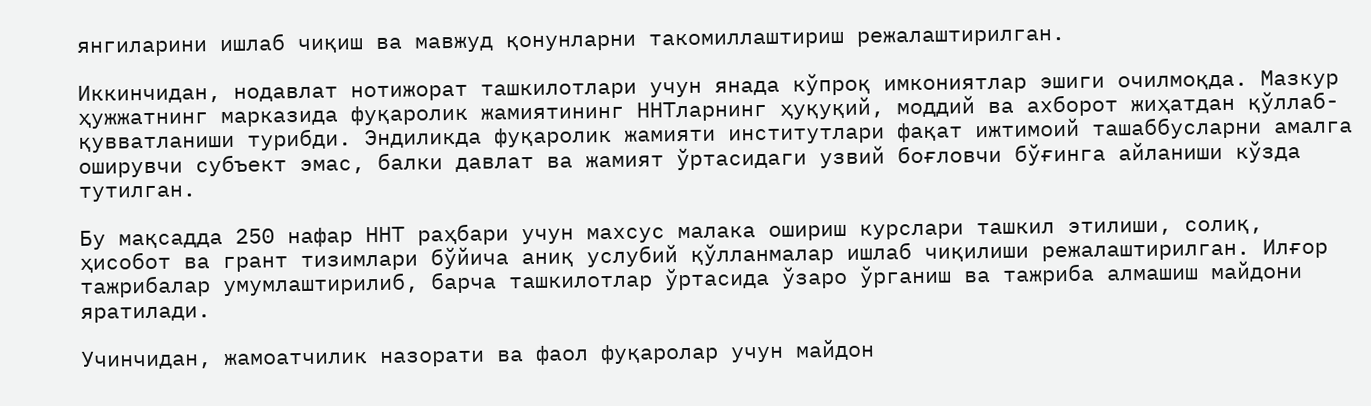янгиларини ишлаб чиқиш ва мавжуд қонунларни такомиллаштириш режалаштирилган.

Иккинчидан, нодавлат нотижорат ташкилотлари учун янада кўпроқ имкониятлар эшиги очилмоқда. Мазкур ҳужжатнинг марказида фуқаролик жамиятининг ННТларнинг ҳуқуқий, моддий ва ахборот жиҳатдан қўллаб-қувватланиши турибди. Эндиликда фуқаролик жамияти институтлари фақат ижтимоий ташаббусларни амалга оширувчи субъект эмас, балки давлат ва жамият ўртасидаги узвий боғловчи бўғинга айланиши кўзда тутилган.

Бу мақсадда 250 нафар ННТ раҳбари учун махсус малака ошириш курслари ташкил этилиши, солиқ, ҳисобот ва грант тизимлари бўйича аниқ услубий қўлланмалар ишлаб чиқилиши режалаштирилган. Илғор тажрибалар умумлаштирилиб, барча ташкилотлар ўртасида ўзаро ўрганиш ва тажриба алмашиш майдони яратилади.

Учинчидан, жамоатчилик назорати ва фаол фуқаролар учун майдон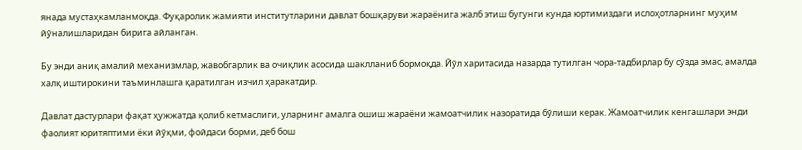янада мустаҳкамланмоқда. Фуқаролик жамияти институтларини давлат бошқаруви жараёнига жалб этиш бугунги кунда юртимиздаги ислоҳотларнинг муҳим йўналишларидан бирига айланган.

Бу энди аниқ амалий механизмлар, жавобгарлик ва очиқлик асосида шаклланиб бормоқда. Йўл харитасида назарда тутилган чора-тадбирлар бу сўзда эмас, амалда халқ иштирокини таъминлашга қаратилган изчил ҳаракатдир.

Давлат дастурлари фақат ҳужжатда қолиб кетмаслиги, уларнинг амалга ошиш жараёни жамоатчилик назоратида бўлиши керак. Жамоатчилик кенгашлари энди фаолият юритяптими ёки йўқми, фойдаси борми, деб бош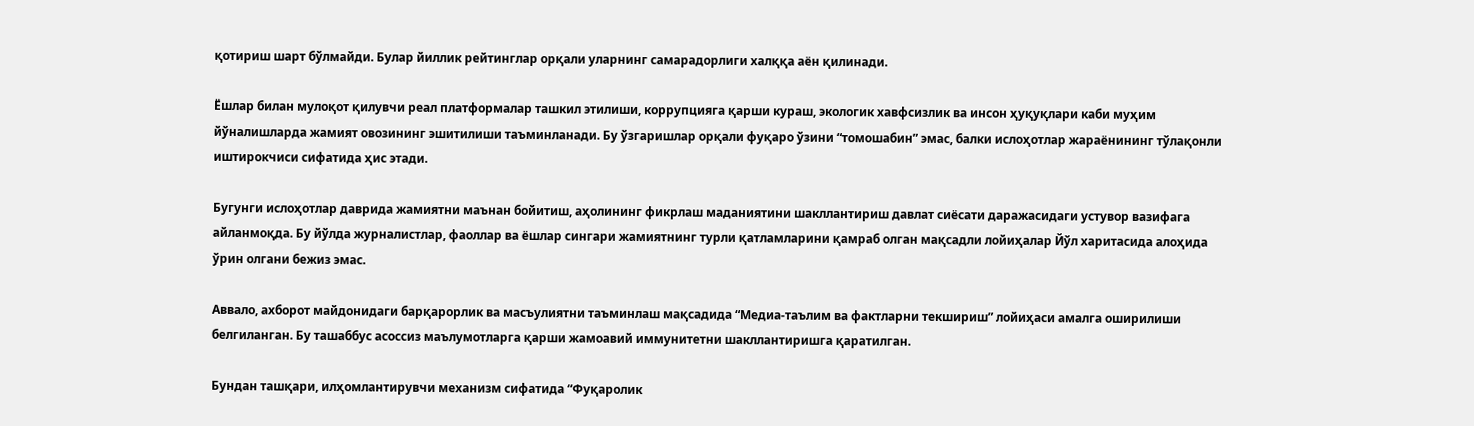қотириш шарт бўлмайди. Булар йиллик рейтинглар орқали уларнинг самарадорлиги халққа аён қилинади.

Ёшлар билан мулоқот қилувчи реал платформалар ташкил этилиши, коррупцияга қарши кураш, экологик хавфсизлик ва инсон ҳуқуқлари каби муҳим йўналишларда жамият овозининг эшитилиши таъминланади. Бу ўзгаришлар орқали фуқаро ўзини “томошабин” эмас, балки ислоҳотлар жараёнининг тўлақонли иштирокчиси сифатида ҳис этади.

Бугунги ислоҳотлар даврида жамиятни маънан бойитиш, аҳолининг фикрлаш маданиятини шакллантириш давлат сиёсати даражасидаги устувор вазифага айланмоқда. Бу йўлда журналистлар, фаоллар ва ёшлар сингари жамиятнинг турли қатламларини қамраб олган мақсадли лойиҳалар Йўл харитасида алоҳида ўрин олгани бежиз эмас.

Аввало, ахборот майдонидаги барқарорлик ва масъулиятни таъминлаш мақсадида “Медиа-таълим ва фактларни текшириш” лойиҳаси амалга оширилиши белгиланган. Бу ташаббус асоссиз маълумотларга қарши жамоавий иммунитетни шакллантиришга қаратилган.

Бундан ташқари, илҳомлантирувчи механизм сифатида “Фуқаролик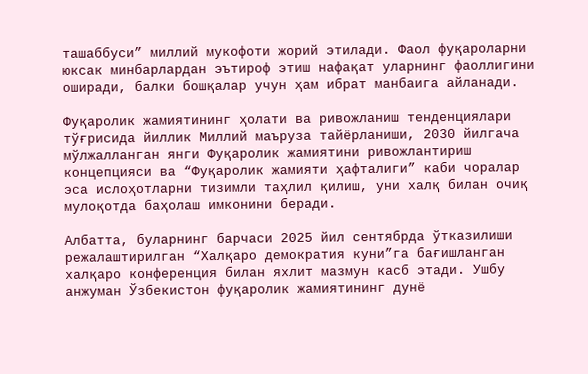ташаббуси” миллий мукофоти жорий этилади. Фаол фуқароларни юксак минбарлардан эътироф этиш нафақат уларнинг фаоллигини оширади, балки бошқалар учун ҳам ибрат манбаига айланади.

Фуқаролик жамиятининг ҳолати ва ривожланиш тенденциялари тўғрисида йиллик Миллий маъруза тайёрланиши, 2030 йилгача мўлжалланган янги Фуқаролик жамиятини ривожлантириш концепцияси ва “Фуқаролик жамияти ҳафталиги” каби чоралар эса ислоҳотларни тизимли таҳлил қилиш, уни халқ билан очиқ мулоқотда баҳолаш имконини беради.

Албатта, буларнинг барчаси 2025 йил сентябрда ўтказилиши режалаштирилган “Халқаро демократия куни”га бағишланган халқаро конференция билан яхлит мазмун касб этади. Ушбу анжуман Ўзбекистон фуқаролик жамиятининг дунё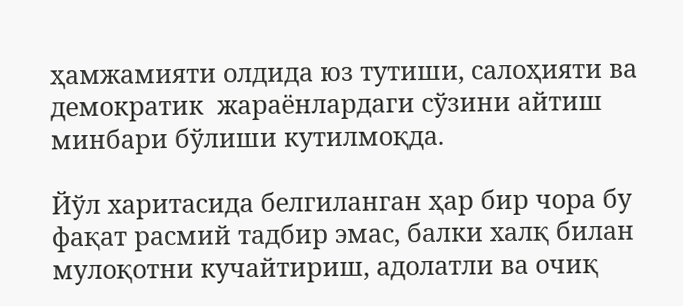ҳамжамияти олдида юз тутиши, салоҳияти ва демократик  жараёнлардаги сўзини айтиш минбари бўлиши кутилмоқда.

Йўл харитасида белгиланган ҳар бир чора бу фақат расмий тадбир эмас, балки халқ билан мулоқотни кучайтириш, адолатли ва очиқ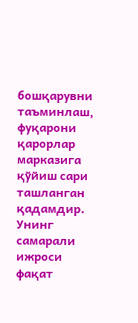бошқарувни таъминлаш, фуқарони қарорлар марказига қўйиш сари ташланган қадамдир. Унинг самарали ижроси фақат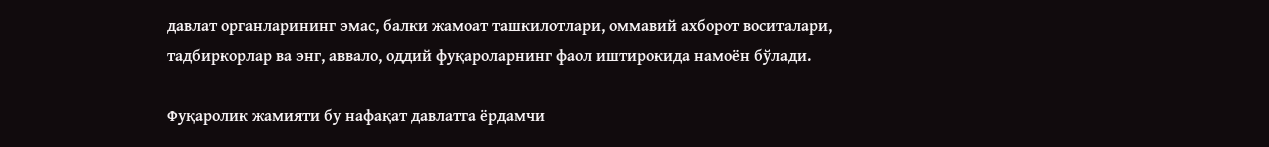давлат органларининг эмас, балки жамоат ташкилотлари, оммавий ахборот воситалари, тадбиркорлар ва энг, аввало, оддий фуқароларнинг фаол иштирокида намоён бўлади.

Фуқаролик жамияти бу нафақат давлатга ёрдамчи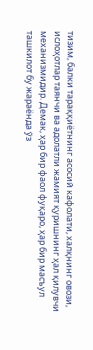тизим, балки тараққиётнинг асосий кафолати, халқнинг овози, ислоҳотлар таянчи ва адолатли жамият қуришнинг ҳал қилувчи механизмидир. Демак, ҳар бир фаол фуқаро, ҳар бир масъул ташкилот бу жараёнда ўз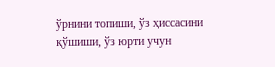ўрнини топиши, ўз ҳиссасини қўшиши, ўз юрти учун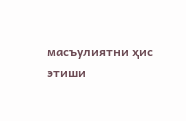масъулиятни ҳис этиши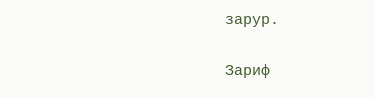зарур.

Зариф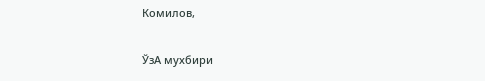Комилов,

ЎзА мухбири